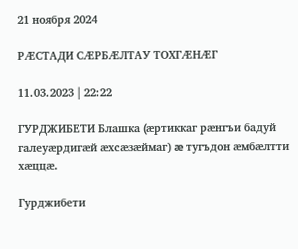21 ноября 2024

РÆСТАДИ СÆРБÆЛТАУ ТОХГÆНÆГ

11.03.2023 | 22:22

ГУРДЖИБЕТИ Блашка (æртиккаг рæнгъи бадуй галеуæрдигæй æхсæзæймаг) æ тугъдон æмбæлтти хæццæ.

Гурджибети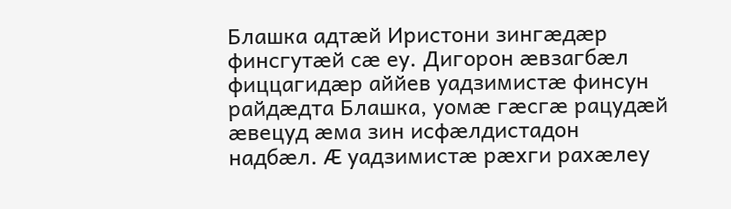Блашка адтæй Иристони зингæдæр финсгутæй сæ еу. Дигорон æвзагбæл фиццагидæр аййев уадзимистæ финсун райдæдта Блашка, уомæ гæсгæ рацудæй æвецуд æма зин исфæлдистадон надбæл. Æ уадзимистæ рæхги рахæлеу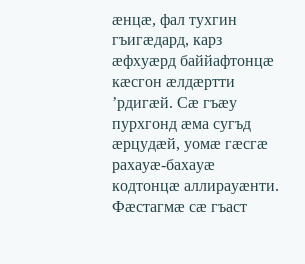æнцæ, фал тухгин гъигæдард, карз æфхуæрд баййафтонцæ кæсгон æлдæртти ’рдигæй. Сæ гъæу пурхгонд æма сугъд æрцудæй, уомæ гæсгæ рахауæ-бахауæ кодтонцæ аллирауæнти. Фæстагмæ сæ гъаст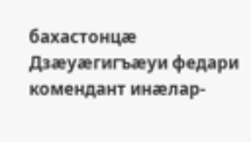бахастонцæ Дзæуæгигъæуи федари комендант инæлар-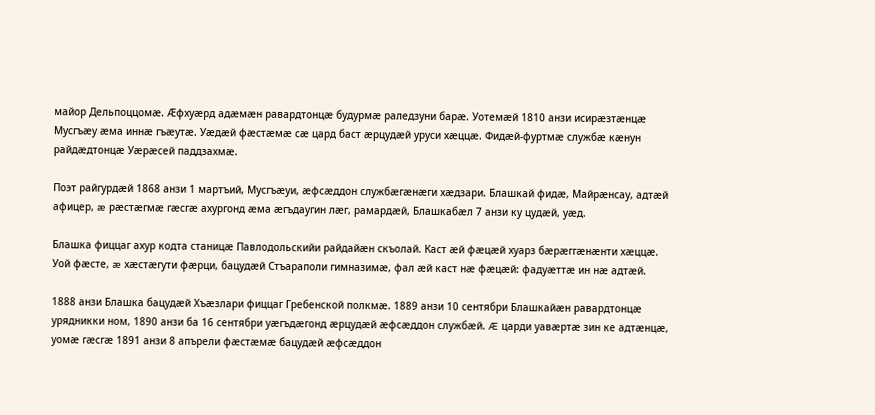майор Дельпоццомæ. Æфхуæрд адæмæн равардтонцæ будурмæ раледзуни барæ. Уотемæй 1810 анзи исирæзтæнцæ Мусгъæу æма иннæ гъæутæ. Уæдæй фæстæмæ сæ цард баст æрцудæй уруси хæццæ. Фидæй-фуртмæ службæ кæнун райдæдтонцæ Уæрæсей паддзахмæ.

Поэт райгурдæй 1868 анзи 1 мартъий, Мусгъæуи, æфсæддон службæгæнæги хæдзари. Блашкай фидæ, Майрæнсау, адтæй афицер, æ рæстæгмæ гæсгæ ахургонд æма æгъдаугин лæг, рамардæй, Блашкабæл 7 анзи ку цудæй, уæд.

Блашка фиццаг ахур кодта станицæ Павлодольскийи райдайæн скъолай. Каст æй фæцæй хуарз бæрæггæнæнти хæццæ. Уой фæсте, æ хæстæгути фæрци, бацудæй Стъараполи гимназимæ, фал æй каст нæ фæцæй: фадуæттæ ин нæ адтæй.

1888 анзи Блашка бацудæй Хъæзлари фиццаг Гребенской полкмæ. 1889 анзи 10 сентябри Блашкайæн равардтонцæ урядникки ном, 1890 анзи ба 16 сентябри уæгъдæгонд æрцудæй æфсæддон службæй. Æ царди уавæртæ зин ке адтæнцæ, уомæ гæсгæ 1891 анзи 8 апърели фæстæмæ бацудæй æфсæддон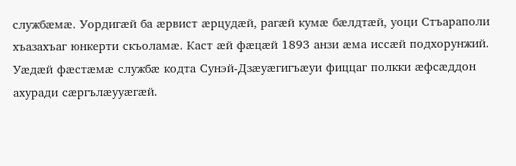службæмæ. Уордигæй ба æрвист æрцудæй, рагæй кумæ бæлдтæй, уоци Стъараполи хъазахъаг юнкерти скъоламæ. Каст æй фæцæй 1893 анзи æма иссæй подхорунжий. Уæдæй фæстæмæ службæ кодта Сунэй-Дзæуæгигъæуи фиццаг полкки æфсæддон ахуради сæргълæууæгæй.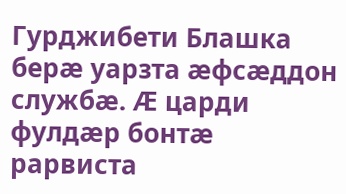Гурджибети Блашка берæ уарзта æфсæддон службæ. Æ царди фулдæр бонтæ рарвиста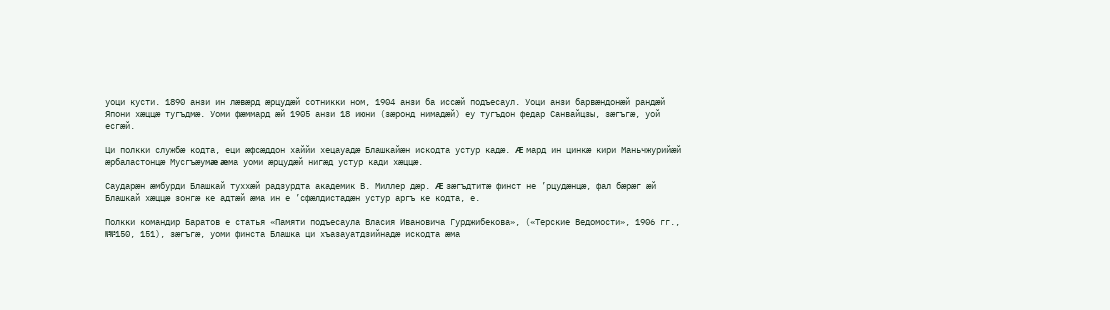уоци кусти. 1890 анзи ин лæвæрд æрцудæй сотникки ном, 1904 анзи ба иссæй подъесаул. Уоци анзи барвæндонæй рандæй Япони хæццæ тугъдмæ. Уоми фæммард æй 1905 анзи 18 июни (зæронд нимадæй) еу тугъдон федар Санвайцзы, зæгъгæ, уой есгæй.

Ци полкки службæ кодта, еци æфсæддон хаййи хецауадæ Блашкайæн искодта устур кадæ. Æ мард ин цинкæ кири Маньчжурийæй æрбаластонцæ Мусгъæумæ æма уоми æрцудæй нигæд устур кади хæццæ.

Саударæн æмбурди Блашкай туххæй радзурдта академик В. Миллер дæр. Æ зæгъдтитæ финст не ’рцудæнцæ, фал бæрæг æй Блашкай хæццæ зонгæ ке адтæй æма ин е ’сфæлдистадæн устур аргъ ке кодта, е.

Полкки командир Баратов е статья «Памяти подъесаула Власия Ивановича Гурджибекова», («Терские Ведомости», 1906 гг., №№150, 151), зæгъгæ, уоми финста Блашка ци хъазауатдзийнадæ искодта æма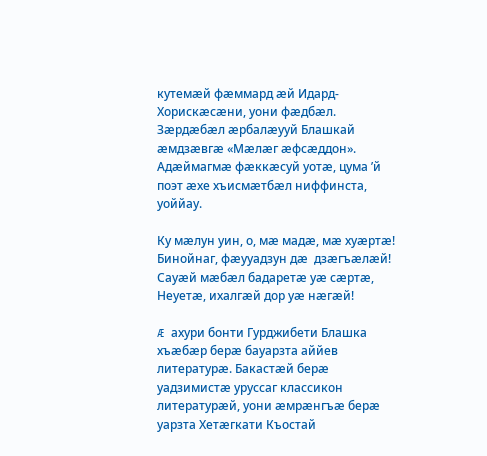кутемæй фæммард æй Идард-Хорискæсæни, уони фæдбæл. Зæрдæбæл æрбалæууй Блашкай æмдзæвгæ «Мæлæг æфсæддон». Адæймагмæ фæккæсуй уотæ, цума ’й поэт æхе хъисмæтбæл ниффинста, уоййау.

Ку мæлун уин, о, мæ мадæ, мæ хуæртæ!
Бинойнаг, фæууадзун дæ  дзæгъæлæй!
Сауæй мæбæл бадаретæ уæ сæртæ,
Неуетæ, ихалгæй дор уæ нæгæй!

Æ ахури бонти Гурджибети Блашка хъæбæр берæ бауарзта аййев литературæ. Бакастæй берæ уадзимистæ уруссаг классикон литературæй, уони æмрæнгъæ берæ уарзта Хетæгкати Къостай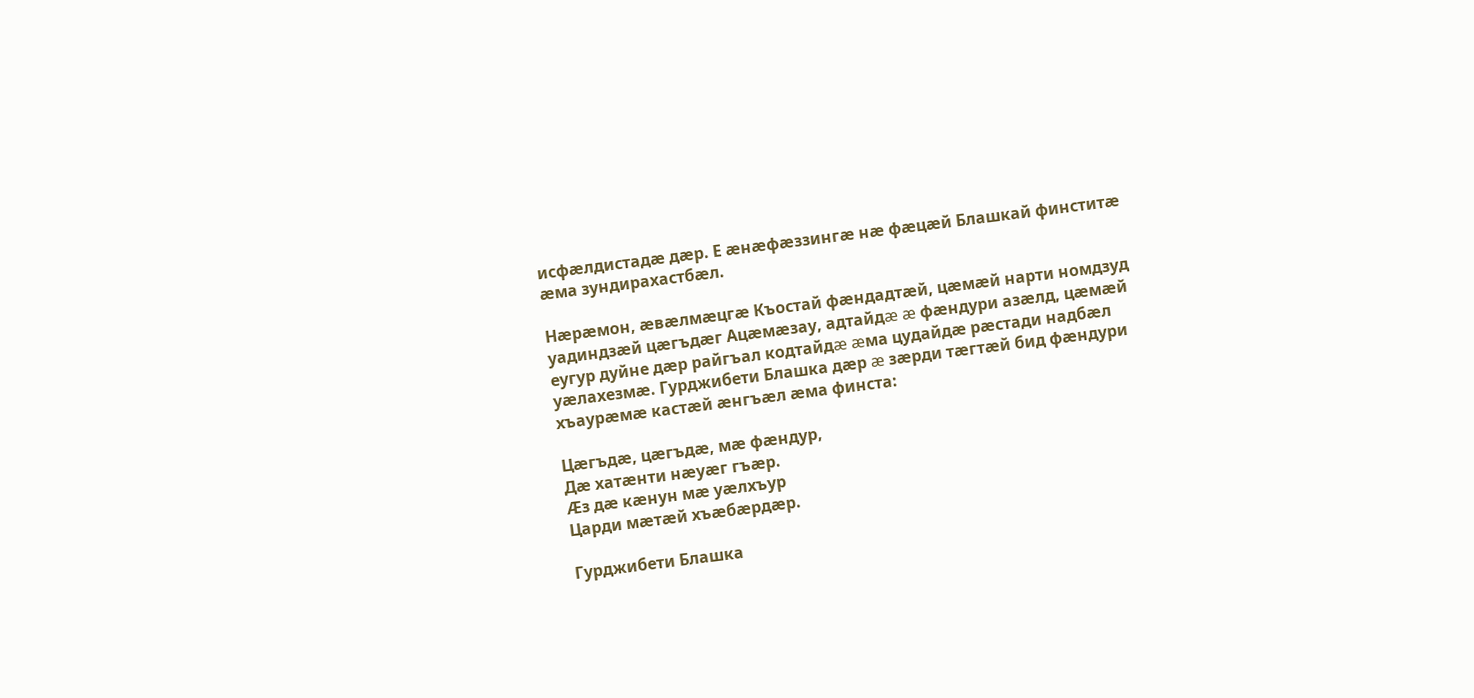исфæлдистадæ дæр. Е æнæфæззингæ нæ фæцæй Блашкай финститæ æма зундирахастбæл.

Нæрæмон, æвæлмæцгæ Къостай фæндадтæй, цæмæй нарти номдзуд уадиндзæй цæгъдæг Ацæмæзау, адтайдæ æ фæндури азæлд, цæмæй еугур дуйне дæр райгъал кодтайдæ æма цудайдæ рæстади надбæл уæлахезмæ. Гурджибети Блашка дæр æ зæрди тæгтæй бид фæндури хъаурæмæ кастæй æнгъæл æма финста:

Цæгъдæ, цæгъдæ, мæ фæндур,
Дæ хатæнти нæуæг гъæр.
Æз дæ кæнун мæ уæлхъур
Царди мæтæй хъæбæрдæр.

Гурджибети Блашка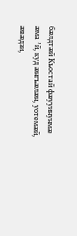бæлдтæй Къостай фæууинунмæ æма ’й, куд æнгъæлæн, уотемæй, æвæдзи,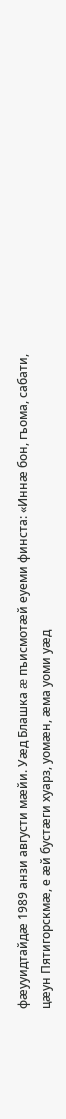фæууидтайдæ 1989 анзи августи мæйи. Уæд Блашка æ пъисмотæй еуеми финста: «Иннæ бон, гъома, сабати, цæун Пятигорскмæ, е æй бустæги хуарз, уомæн, æма уоми уæд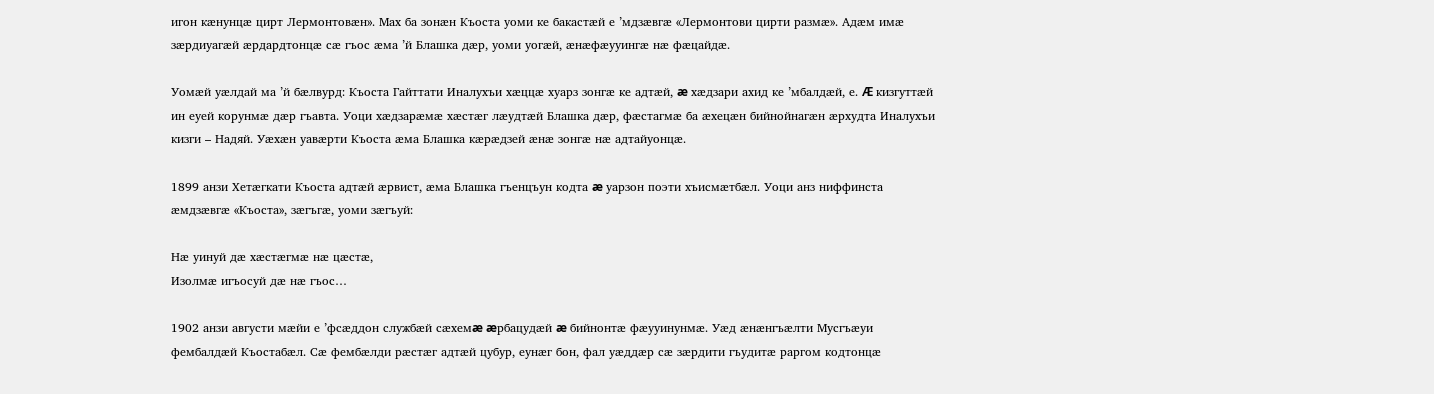игон кæнунцæ цирт Лермонтовæн». Мах ба зонæн Къоста уоми ке бакастæй е ’мдзæвгæ «Лермонтови цирти размæ». Адæм имæ зæрдиуагæй æрдардтонцæ сæ гъос æма ’й Блашка дæр, уоми уогæй, æнæфæууингæ нæ фæцайдæ.

Уомæй уæлдай ма ’й бæлвурд: Къоста Гайттати Иналухъи хæццæ хуарз зонгæ ке адтæй, æ хæдзари ахид ке ’мбалдæй, е. Æ кизгуттæй ин еуей корунмæ дæр гъавта. Уоци хæдзарæмæ хæстæг лæудтæй Блашка дæр, фæстагмæ ба æхецæн бийнойнагæн æрхудта Иналухъи кизги – Надяй. Уæхæн уавæрти Къоста æма Блашка кæрæдзей æнæ зонгæ нæ адтайуонцæ.

1899 анзи Хетæгкати Къоста адтæй æрвист, æма Блашка гъенцъун кодта æ уарзон поэти хъисмæтбæл. Уоци анз ниффинста æмдзæвгæ «Къоста», зæгъгæ, уоми зæгъуй:

Нæ уинуй дæ хæстæгмæ нæ цæстæ,
Изолмæ игъосуй дæ нæ гъос…

1902 анзи августи мæйи е ’фсæддон службæй сæхемæ æрбацудæй æ бийнонтæ фæууинунмæ. Уæд æнæнгъæлти Мусгъæуи фембалдæй Къостабæл. Сæ фембæлди рæстæг адтæй цубур, еунæг бон, фал уæддæр сæ зæрдити гъудитæ раргом кодтонцæ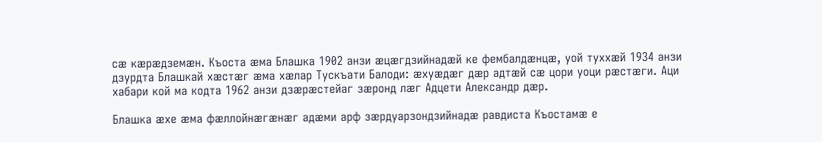сæ кæрæдземæн. Къоста æма Блашка 1902 анзи æцæгдзийнадæй ке фембалдæнцæ, уой туххæй 1934 анзи дзурдта Блашкай хæстæг æма хæлар Тускъати Балоди: æхуæдæг дæр адтæй сæ цори уоци рæстæги. Аци хабари кой ма кодта 1962 анзи дзæрæстейаг зæронд лæг Адцети Александр дæр.

Блашка æхе æма фæллойнæгæнæг адæми арф зæрдуарзондзийнадæ равдиста Къостамæ е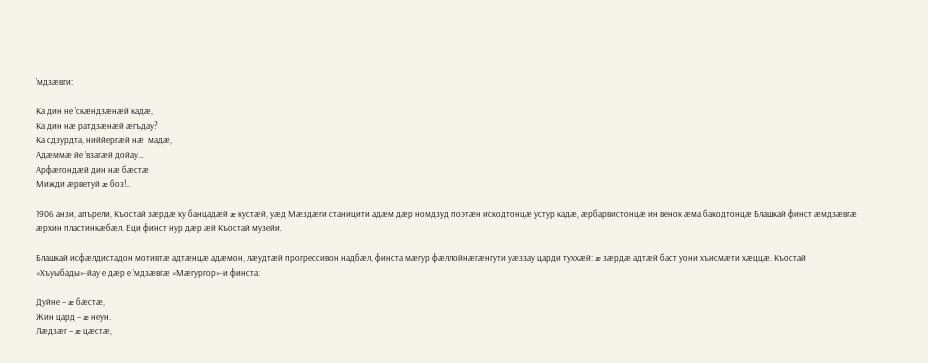’мдзæвги:

Ка дин не ’скæндзæнæй кадæ,
Ка дин нæ ратдзæнæй æгъдау?
Ка сдзурдта, ниййергæй нæ  мадæ,
Адæммæ йе ’взагæй дойау…
Арфæгондæй дин нæ бæстæ
Мижди æрветуй æ боз!..

1906 анзи, апърели, Къостай зæрдæ ку банцадæй æ кустæй, уæд Мæздæги станицити адæм дæр номдзуд поэтæн искодтонцæ устур кадæ, æрбарвистонцæ ин венок æма бакодтонцæ Блашкай финст æмдзæвгæ æрхин пластинкæбæл. Еци финст нур дæр æй Къостай музейи.

Блашкай исфæлдистадон мотивтæ адтæнцæ адæмон, лæудтæй прогрессивон надбæл, финста мæгур фæллойнæгæнгути уæззау царди туххæй: æ зæрдæ адтæй баст уони хъисмæти хæццæ. Къостай «Хъуыбады»-йау е дæр е ’мдзæвгæ «Мæгургор»-и финста:

Дуйне – æ бæстæ,
Жин цард – æ неун.
Лæдзæг – æ цæстæ,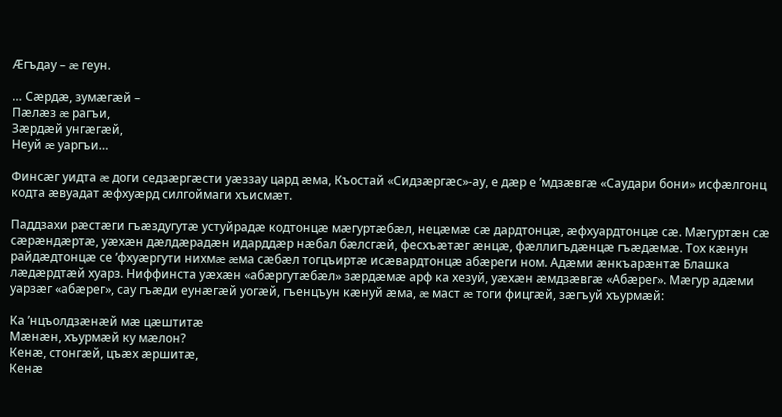Æгъдау – æ геун.

… Сæрдæ, зумæгæй –
Пæлæз æ рагъи,
Зæрдæй унгæгæй,
Неуй æ уаргъи…

Финсæг уидта æ доги седзæргæсти уæззау цард æма, Къостай «Сидзæргæс»-ау, е дæр е ’мдзæвгæ «Саудари бони» исфæлгонц кодта æвуадат æфхуæрд силгоймаги хъисмæт.

Паддзахи рæстæги гъæздугутæ устуйрадæ кодтонцæ мæгуртæбæл, нецæмæ сæ дардтонцæ, æфхуардтонцæ сæ. Мæгуртæн сæ сæрæндæртæ, уæхæн дæлдæрадæн идарддæр нæбал бæлсгæй, фесхъæтæг æнцæ, фæллигъдæнцæ гъæдæмæ. Тох кæнун райдæдтонцæ се ’фхуæргути нихмæ æма сæбæл тогцъиртæ исæвардтонцæ абæреги ном. Адæми æнкъарæнтæ Блашка лæдæрдтæй хуарз. Ниффинста уæхæн «абæргутæбæл» зæрдæмæ арф ка хезуй, уæхæн æмдзæвгæ «Абæрег». Мæгур адæми уарзæг «абæрег», сау гъæди еунæгæй уогæй, гъенцъун кæнуй æма, æ маст æ тоги фицгæй, зæгъуй хъурмæй:

Ка ’нцъолдзæнæй мæ цæштитæ
Мæнæн, хъурмæй ку мæлон?
Кенæ, стонгæй, цъæх æршитæ,
Кенæ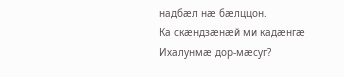надбæл нæ бæлццон.
Ка скæндзæнæй ми кадæнгæ
Ихалунмæ дор-мæсуг?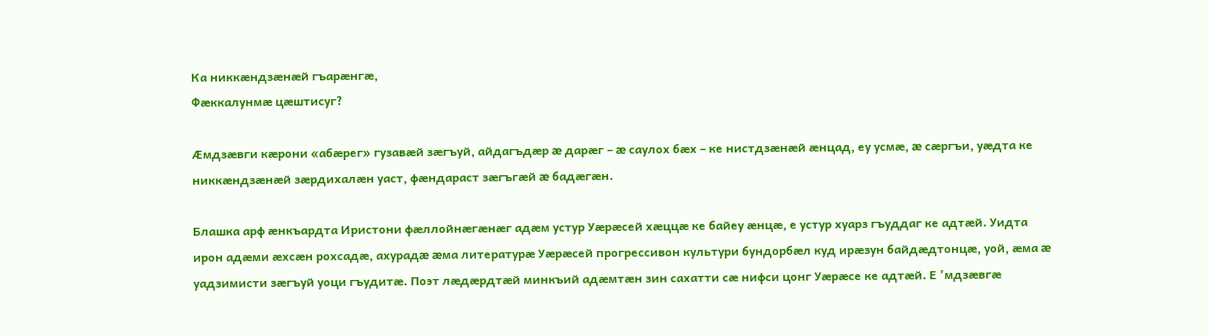Ка никкæндзæнæй гъарæнгæ,
Фæккалунмæ цæштисуг?

Æмдзæвги кæрони «абæрег» гузавæй зæгъуй, айдагъдæр æ дарæг – æ саулох бæх – ке нистдзæнæй æнцад, еу усмæ, æ сæргъи, уæдта ке никкæндзæнæй зæрдихалæн уаст, фæндараст зæгъгæй æ бадæгæн.

Блашка арф æнкъардта Иристони фæллойнæгæнæг адæм устур Уæрæсей хæццæ ке байеу æнцæ, е устур хуарз гъуддаг ке адтæй. Уидта ирон адæми æхсæн рохсадæ, ахурадæ æма литературæ Уæрæсей прогрессивон культури бундорбæл куд ирæзун байдæдтонцæ, уой, æма æ уадзимисти зæгъуй уоци гъудитæ. Поэт лæдæрдтæй минкъий адæмтæн зин сахатти сæ нифси цонг Уæрæсе ке адтæй. Е ’мдзæвгæ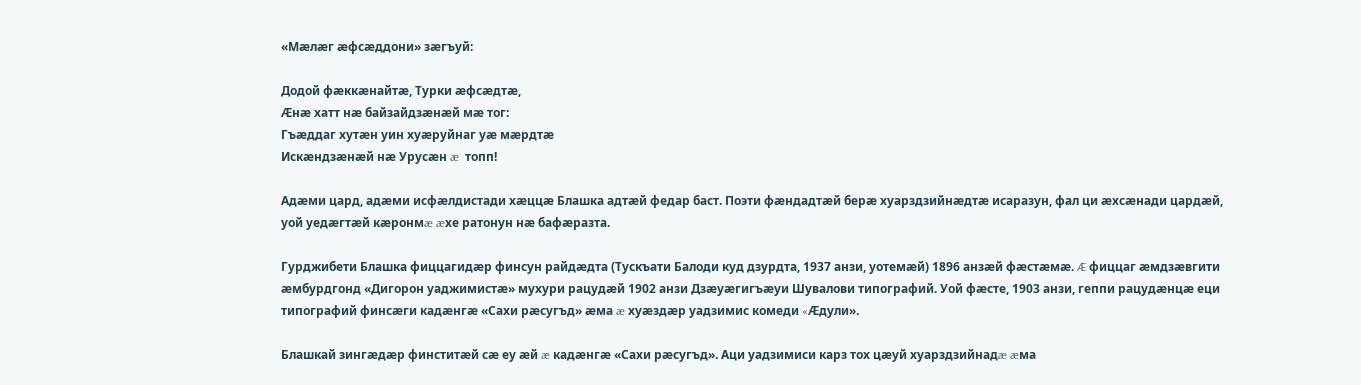«Мæлæг æфсæддони» зæгъуй:

Додой фæккæнайтæ, Турки æфсæдтæ,
Æнæ хатт нæ байзайдзæнæй мæ тог:
Гъæддаг хутæн уин хуæруйнаг уæ мæрдтæ
Искæндзæнæй нæ Урусæн æ  топп!

Адæми цард, адæми исфæлдистади хæццæ Блашка адтæй федар баст. Поэти фæндадтæй берæ хуарздзийнæдтæ исаразун, фал ци æхсæнади цардæй, уой уедæгтæй кæронмæ æхе ратонун нæ бафæразта.

Гурджибети Блашка фиццагидæр финсун райдæдта (Тускъати Балоди куд дзурдта, 1937 анзи, уотемæй) 1896 анзæй фæстæмæ. Æ фиццаг æмдзæвгити æмбурдгонд «Дигорон уаджимистæ» мухури рацудæй 1902 анзи Дзæуæгигъæуи Шувалови типографий. Уой фæсте, 1903 анзи, геппи рацудæнцæ еци типографий финсæги кадæнгæ «Сахи рæсугъд» æма æ хуæздæр уадзимис комеди «Æдули».

Блашкай зингæдæр финститæй сæ еу æй æ кадæнгæ «Сахи рæсугъд». Аци уадзимиси карз тох цæуй хуарздзийнадæ æма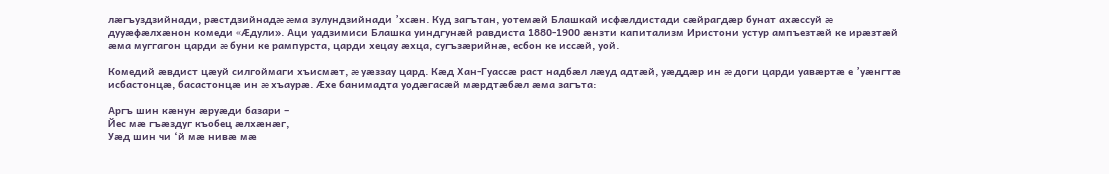лæгъуздзийнади, рæстдзийнадæ æма зулундзийнади ’хсæн. Куд загътан, уотемæй Блашкай исфæлдистади сæйрагдæр бунат ахæссуй æ дууæфæлхæнон комеди «Æдули». Аци уадзимиси Блашка уиндгунæй равдиста 1880-1900 æнзти капитализм Иристони устур ампъезтæй ке ирæзтæй æма муггагон царди æ буни ке рампурста, царди хецау æхца, сугъзæрийнæ, есбон ке иссæй, уой.

Комедий æвдист цæуй силгоймаги хъисмæт, æ уæззау цард. Кæд Хан-Гуассæ раст надбæл лæуд адтæй, уæддæр ин æ доги царди уавæртæ е ’уæнгтæ исбастонцæ, басастонцæ ин æ хъаурæ. Æхе банимадта уодæгасæй мæрдтæбæл æма загъта:

Аргъ шин кæнун æруæди базари –
Йес мæ гъæздуг къобец æлхæнæг,
Уæд шин чи ‘й мæ нивæ мæ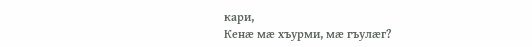кари,
Кенæ мæ хъурми, мæ гъулæг?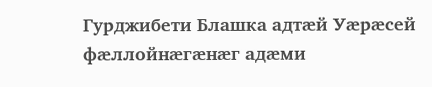Гурджибети Блашка адтæй Уæрæсей фæллойнæгæнæг адæми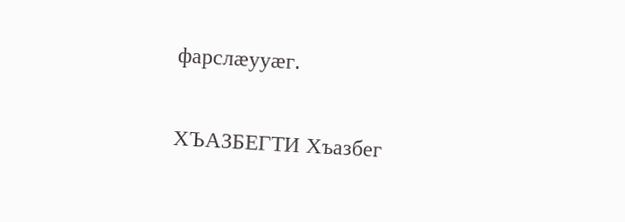фарслæууæг.

ХЪАЗБЕГТИ Хъазбег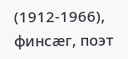(1912-1966), финсæг, поэт